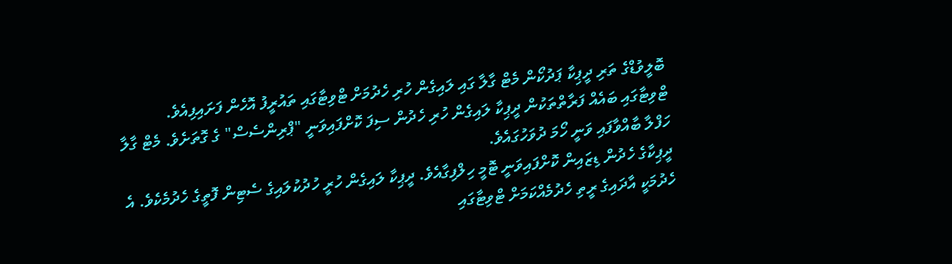ބޮލީވުޑްގެ ތަރި ދީޕިކާ ޕަދުކޯން މެޓް ގާލާ ގައި ލައިގެން ހުރި ހެދުމަށް ޓްވިޓާގައި ތައުރީފު އޮހެން ފަށައިފިއެވެ. ޓްވިޓާގައި ބައެއް ފަރާތްތަކުން ދީޕިކާ ލައިގެން ހުރި ހެދުން ސިފަ ކޮށްފައިވަނީ "ޕްރިންސެސް" ގެ ގޮތަށެވެ. މެޓް ގާލާ ހަފްލާ ބާއްވާފައި ވަނީ ހޯމަ ދުވަހުގައެވެ.
ދީޕިކާގެ ހެދުން ޑިޒައިން ކޮށްފައިވަނީ ޓޮމީ ހިލްފިގާއެވެ. ދީޕިކާ ލައިގެން ހުރީ ހުދުކުލައިގެ ސެޓިން ފޮތީގެ ހެދުމެކެވެ. އެ ހެދުމަކީ އާދައިގެ ރީތި ހެދުމެއްކަމަށް ޓްވިޓާގައި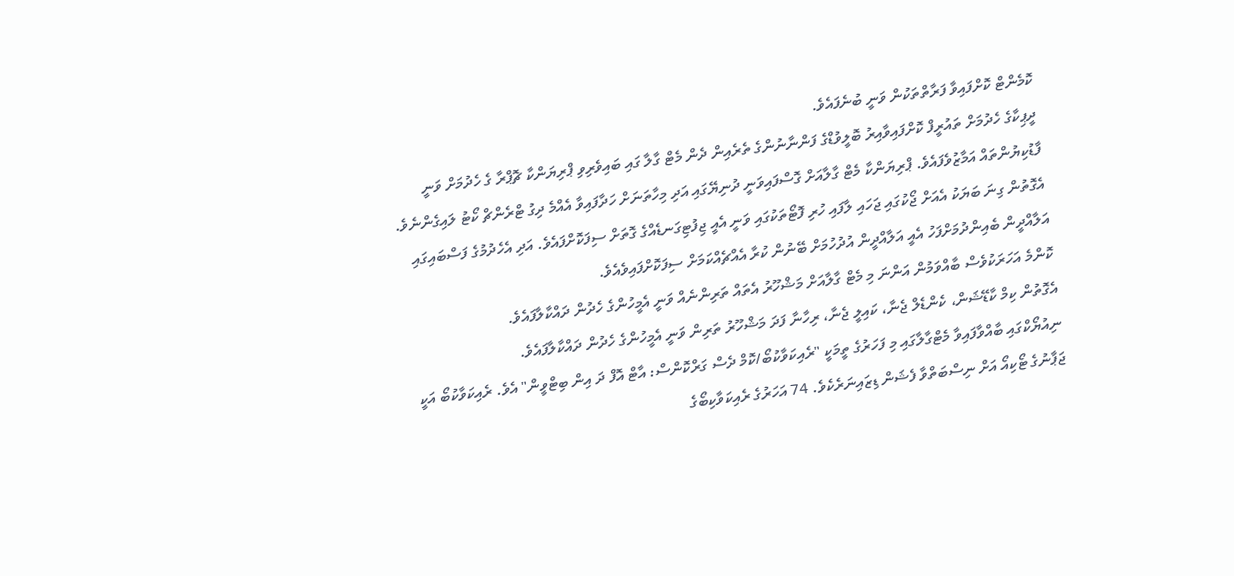ކޮމެންޓް ކޮށްފައިވާ ފަރާތްތަކުން ވަނީ ބުނެފައެވެ.
ދީޕިކާގެ ހެދުމަށް ތައުރީފް ކޮށްފައިވާއިރު ބޮލީވުޑްގެ ފަންނާނުންގެ ތެރެއިން ދެން މެޓް ގާލާ ގައި ބައިވެރިވި ޕްރިޔަންކާ ޗޮޕްރާ ގެ ހެދުމަށް ވަނީ ފާޑުކިޔުންތައް އަމާޒުވެފައެވެ. ޕްރިޔަންކާ މެޓް ގާލާއަށް ގޮސްފައިވަނީ ދުނިޔޭގައި އަދި މިހާތަނަށް ހަދާފައިވާ އެއްމެ ދިގު ޓްރެންޗް ކޯޓު ލައިގެންނެވެ. އެގޮތުން ގިނަ ބަޔަކު އެއަށް ޖޯކުގައި ޖަހައި ލާފައި ހުރި ފޮޓޯތަކުގައި ވަނީ އެއީ ޖިފުޓިގަނޑެއްގެ ގޮތަށް ސިފަކޮށްފައެވެ. އަދި އެހެދުމުގެ ފަސްބައިގައި އަލާއްދީން ބެއިންދުމަށްފަހު އެއީ އަލާއްދީން އުދުހުމަށް ބޭނުން ކުރާ އެއްޗެއްކަމަށް ސިފަކޮށްފައިވެއެވެ.
ކޮންމެ އަހަރަކުވެސް ބާއްވަމުން އަންނަ މި މެޓް ގާލާއަށް މަޝްހޫރު އެތައް ތަރިންނެއް ވަނީ އެމީހުންގެ ހެދުން ދައްކާލާފައެވެ.
އެގޮތުން ކިމް ކާޑޭޝަން، ކެންޑެލް ޖެނާ، ކައިލީ ޖެނާ، ރިހާނާ ފަދަ މަޝްހޫރު ތަރިން ވަނީ އެމީހުންގެ ހެދުން ދައްކާލާފައެވެ.
ނިއުޔޯކްގައި ބާއްވާފައިވާ މެޓްގާލާގައި މި ފަހަރުގެ ތީމަކީ "ރެއިކަވާކުބޯ/ކޮމް ދެސް ގަރްކޮންސް: އާޓް އޮފް ދަ އިން ބިޓްވީން" އެވެ. ރެއިކަވާކުބޯ އަކީ ޖަޕާނުގެ ޓޯކިއޯ އަށް ނިސްބަތްވާ ފެޝަން ޑިޒައިނަރެކެވެ. 74 އަހަރުގެ ރެއިކަވާކިބޯގެ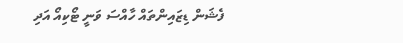ފެޝަން ޑިޒައިންތައް ހާއްސަ ވަނީ ޓޯކިއޯ އަދި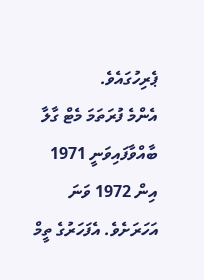ޕެރިހުގައެވެ.
އެންމެ ފުރަތަމަ މެޓް ގާލާ ބާއްވާފައިވަނީ 1971 އިން 1972 ވަނަ އަހަރަށެވެ. އެފަހަރުގެ ތީމް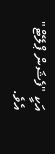އަކީ "ފެޝަން ޕްލޭޓް" އެވެ.